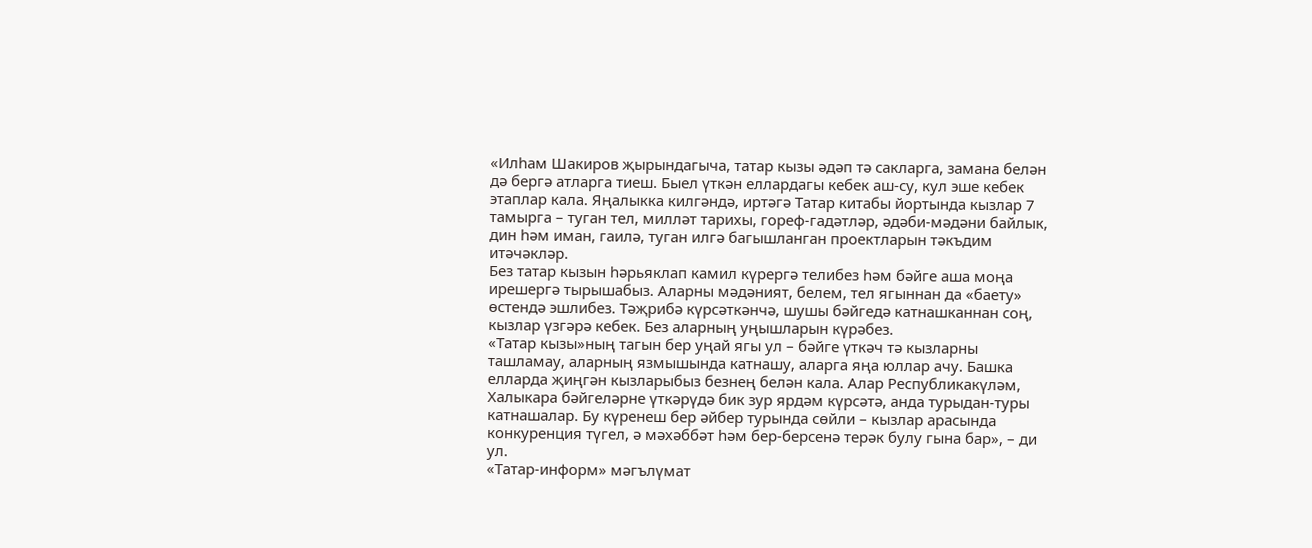«Илһам Шакиров җырындагыча, татар кызы әдәп тә сакларга, замана белән дә бергә атларга тиеш. Быел үткән еллардагы кебек аш-су, кул эше кебек этаплар кала. Яңалыкка килгәндә, иртәгә Татар китабы йортында кызлар 7 тамырга – туган тел, милләт тарихы, гореф-гадәтләр, әдәби-мәдәни байлык, дин һәм иман, гаилә, туган илгә багышланган проектларын тәкъдим итәчәкләр.
Без татар кызын һәрьяклап камил күрергә телибез һәм бәйге аша моңа ирешергә тырышабыз. Аларны мәдәният, белем, тел ягыннан да «баету» өстендә эшлибез. Тәҗрибә күрсәткәнчә, шушы бәйгедә катнашканнан соң, кызлар үзгәрә кебек. Без аларның уңышларын күрәбез.
«Татар кызы»ның тагын бер уңай ягы ул – бәйге үткәч тә кызларны ташламау, аларның язмышында катнашу, аларга яңа юллар ачу. Башка елларда җиңгән кызларыбыз безнең белән кала. Алар Республикакүләм, Халыкара бәйгеләрне үткәрүдә бик зур ярдәм күрсәтә, анда турыдан-туры катнашалар. Бу күренеш бер әйбер турында сөйли – кызлар арасында конкуренция түгел, ә мәхәббәт һәм бер-берсенә терәк булу гына бар», – ди ул.
«Татар-информ» мәгълүмат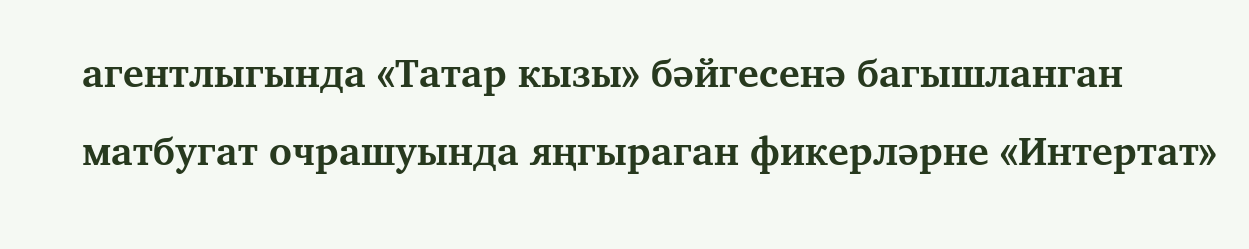агентлыгында «Татар кызы» бәйгесенә багышланган матбугат очрашуында яңгыраган фикерләрне «Интертат»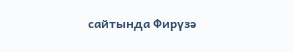сайтында Фирүзә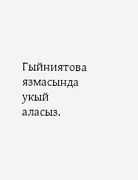Гыйниятова язмасында укый аласыз.